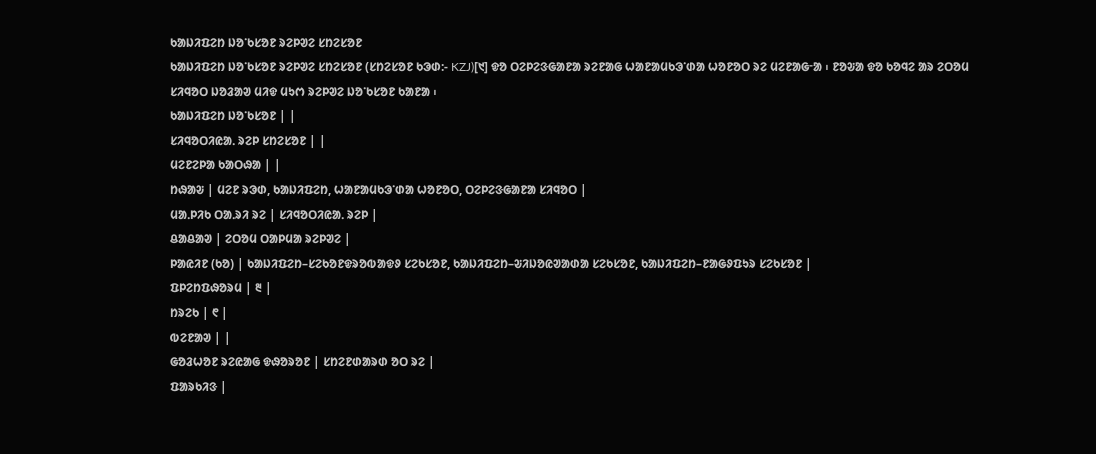ᱠᱟᱡᱤᱯᱮᱴ ᱡᱚᱸᱠᱥᱚᱱ ᱨᱮᱞᱣᱮ ᱥᱴᱮᱥᱚᱱ
ᱠᱟᱡᱤᱯᱮᱴ ᱡᱚᱸᱠᱥᱚᱱ ᱨᱮᱞᱣᱮ ᱥᱴᱮᱥᱚᱱ (ᱥᱴᱮᱥᱚᱱ ᱠᱳᱰ:- KZJ)[᱑] ᱫᱚ ᱛᱮᱞᱮᱝᱜᱟᱱᱟ ᱨᱮᱱᱟᱜ ᱦᱟᱱᱟᱢᱠᱳᱸᱰᱟ ᱦᱚᱱᱚᱛ ᱨᱮ ᱢᱮᱱᱟᱜᱼᱟ ᱾ ᱱᱚᱶᱟ ᱫᱚ ᱠᱚᱧᱮ ᱟᱨ ᱮᱛᱚᱢ ᱥᱤᱧᱚᱛ ᱡᱚᱲᱟᱣ ᱢᱤᱫ ᱢᱩᱬ ᱨᱮᱞᱣᱮ ᱡᱚᱸᱠᱥᱚᱱ ᱠᱟᱱᱟ ᱾
ᱠᱟᱡᱤᱯᱮᱴ ᱡᱚᱸᱠᱥᱚᱱ | |
ᱥᱤᱧᱚᱛᱤᱭᱟᱹ ᱨᱮᱞ ᱥᱴᱮᱥᱚᱱ | |
ᱢᱮᱱᱮᱞᱟ ᱠᱟᱛᱷᱟ | |
ᱴᱷᱟᱶ | ᱢᱮᱱ ᱨᱳᱰ, ᱠᱟᱡᱤᱯᱮᱴ, ᱦᱟᱱᱟᱢᱠᱳᱸᱰᱟ ᱦᱚᱱᱚᱛ, ᱛᱮᱞᱮᱝᱜᱟᱱᱟ ᱥᱤᱧᱚᱛ |
ᱢᱟᱹᱞᱤᱠ ᱛᱟᱹᱨᱤ ᱨᱮ | ᱥᱤᱧᱚᱛᱤᱭᱟᱹ ᱨᱮᱞ |
ᱪᱟᱪᱟᱣ | ᱮᱛᱚᱢ ᱛᱟᱞᱢᱟ ᱨᱮᱞᱣᱮ |
ᱞᱟᱭᱤᱱ (ᱠᱚ) | ᱠᱟᱡᱤᱯᱮᱴ–ᱥᱮᱠᱚᱱᱫᱨᱚᱵᱟᱫᱽ ᱥᱮᱠᱥᱚᱱ, ᱠᱟᱡᱤᱯᱮᱴ–ᱶᱤᱡᱚᱭᱣᱟᱰᱟ ᱥᱮᱠᱥᱚᱱ, ᱠᱟᱡᱤᱯᱮᱴ–ᱱᱟᱜᱽᱯᱩᱨ ᱥᱮᱠᱥᱚᱱ |
ᱯᱞᱮᱴᱯᱷᱚᱨᱢ | ᱓ |
ᱴᱨᱮᱠ | ᱖ |
ᱵᱮᱱᱟᱣ | |
ᱜᱚᱲᱦᱚᱱ ᱨᱮᱭᱟᱜ ᱫᱷᱚᱨᱚᱱ | ᱥᱴᱮᱱᱰᱟᱨᱰ ᱚᱛ ᱨᱮ |
ᱯᱟᱨᱠᱤᱝ |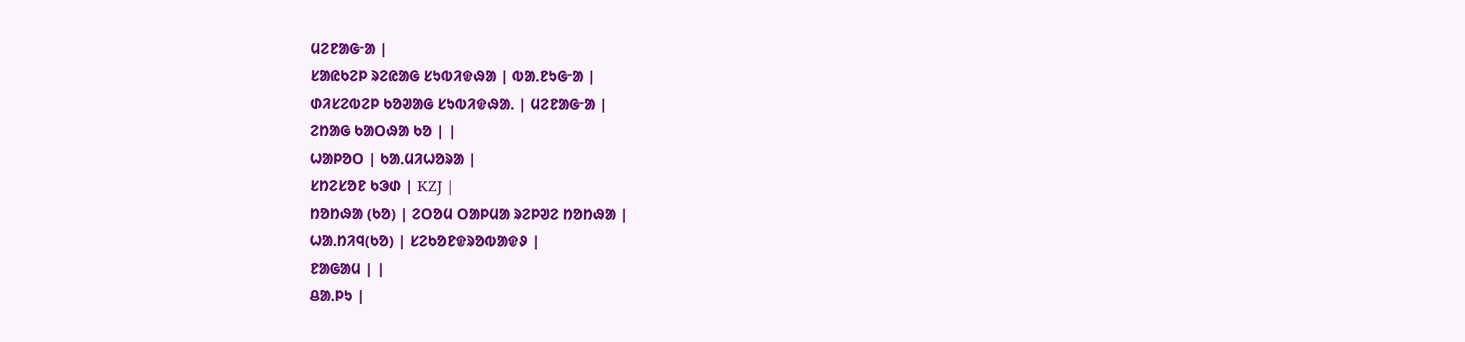ᱢᱮᱱᱟᱜᱼᱟ |
ᱥᱟᱭᱠᱮᱞ ᱨᱮᱭᱟᱜ ᱥᱩᱵᱤᱫᱷᱟ | ᱵᱟᱹᱱᱩᱜᱼᱟ |
ᱰᱤᱥᱮᱵᱮᱞ ᱠᱚᱣᱟᱜ ᱥᱩᱵᱤᱫᱷᱟᱹ | ᱢᱮᱱᱟᱜᱼᱟ |
ᱮᱴᱟᱜ ᱠᱟᱛᱷᱟ ᱠᱚ | |
ᱦᱟᱞᱚᱛ | ᱠᱟᱹᱢᱤᱦᱚᱨᱟ |
ᱥᱴᱮᱥᱚᱱ ᱠᱳᱰ | KZJ |
ᱴᱚᱴᱷᱟ (ᱠᱚ) | ᱮᱛᱚᱢ ᱛᱟᱞᱢᱟ ᱨᱮᱞᱣᱮ ᱴᱚᱴᱷᱟ |
ᱦᱟᱹᱴᱤᱧ(ᱠᱚ) | ᱥᱮᱠᱚᱱᱫᱨᱚᱵᱟᱫᱽ |
ᱱᱟᱜᱟᱢ | |
ᱪᱟᱹᱞᱩ |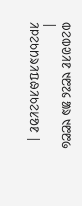ᱵᱮᱵᱣᱤᱱ ᱑᱘᱗᱔ ᱟᱨ ᱑᱘᱘᱙ |
ᱤᱞᱮᱠᱴᱨᱤᱯᱷᱤᱠᱮᱥᱚᱱ |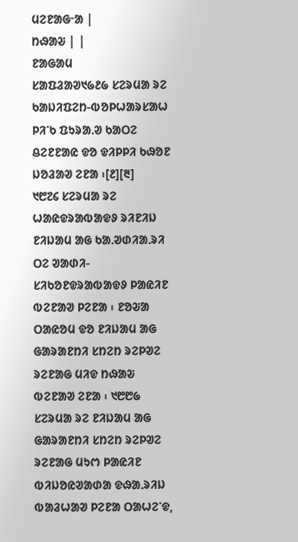ᱢᱮᱱᱟᱜᱼᱟ |
ᱴᱷᱟᱶ | |
ᱱᱟᱜᱟᱢ
ᱥᱟᱯᱲᱟᱣ᱑᱙᱒᱙ ᱥᱮᱨᱢᱟ ᱨᱮ ᱠᱟᱡᱤᱯᱮᱴ-ᱵᱚᱞᱦᱟᱨᱥᱟᱦ ᱞᱤᱸᱠ ᱯᱩᱨᱟᱹᱣ ᱠᱟᱛᱮ ᱪᱮᱱᱱᱟᱭ ᱫᱚ ᱫᱤᱞᱞᱤ ᱠᱷᱚᱱ ᱡᱚᱲᱟᱣ ᱮᱱᱟ ᱾[᱒][᱓]
᱑᱘᱗᱔ ᱥᱮᱨᱢᱟ ᱨᱮ ᱦᱟᱭᱫᱨᱟᱵᱟᱫᱽ ᱨᱤᱱᱤᱡ ᱱᱤᱡᱟᱢ ᱟᱜ ᱠᱟᱹᱣᱰᱤᱟᱹᱨᱤ ᱛᱮ ᱣᱟᱰᱤ-ᱥᱤᱠᱚᱱᱫᱨᱟᱵᱟᱫᱽ ᱞᱟᱭᱤᱱ ᱵᱮᱱᱟᱣ ᱞᱮᱱᱟ ᱾ ᱱᱚᱶᱟ ᱛᱟᱭᱚᱢ ᱫᱚ ᱱᱤᱡᱟᱢ ᱟᱜ ᱜᱟᱨᱟᱱᱴᱤ ᱥᱴᱮᱴ ᱨᱮᱞᱣᱮ ᱨᱮᱱᱟᱜ ᱢᱤᱫ ᱴᱷᱟᱶ ᱵᱮᱱᱟᱣ ᱮᱱᱟ ᱾ ᱑᱘᱘᱙ ᱥᱮᱨᱢᱟ ᱨᱮ ᱱᱤᱡᱟᱢ ᱟᱜ ᱜᱟᱨᱟᱱᱴᱤ ᱥᱴᱮᱴ ᱨᱮᱞᱣᱮ ᱨᱮᱱᱟᱜ ᱢᱩᱬ ᱞᱟᱭᱤᱱ ᱵᱤᱡᱚᱭᱣᱟᱰᱟ ᱫᱷᱟᱹᱨᱤᱡ ᱵᱟᱲᱦᱟᱣ ᱞᱮᱱᱟ ᱛᱟᱦᱮᱸᱫ,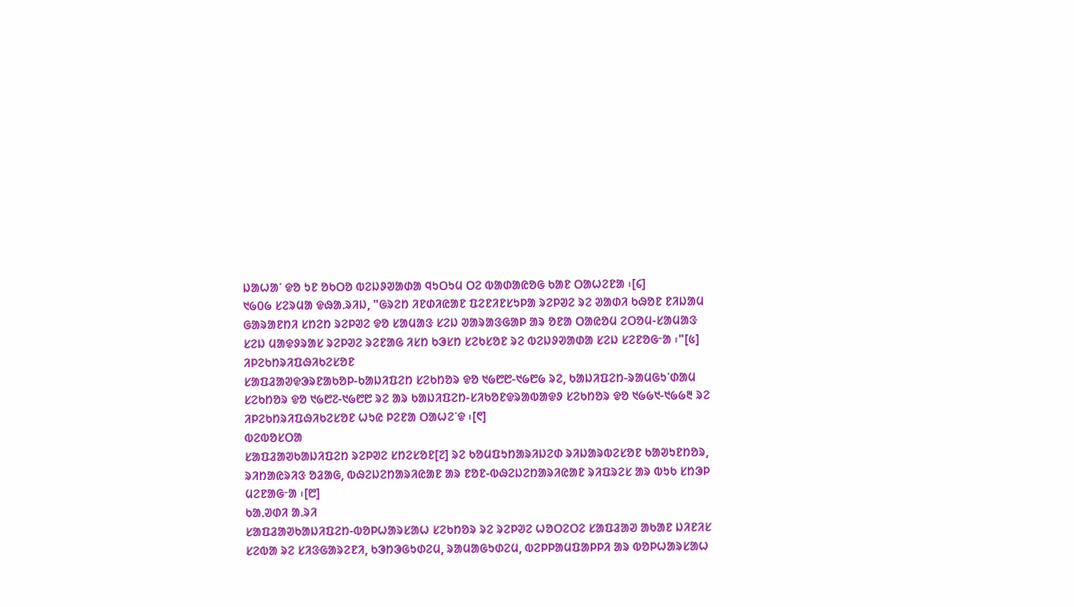ᱡᱟᱦᱟᱸ ᱫᱚ ᱩᱱ ᱚᱠᱛᱚ ᱵᱮᱡᱽᱣᱟᱰᱟ ᱧᱩᱛᱩᱢ ᱛᱮ ᱵᱟᱰᱟᱭᱚᱜ ᱠᱟᱱ ᱛᱟᱦᱮᱱᱟ ᱾[᱔]
᱑᱙᱐᱙ ᱥᱮᱨᱢᱟ ᱫᱷᱟᱹᱨᱤᱡ, "ᱜᱨᱮᱴ ᱤᱱᱰᱤᱭᱟᱱ ᱯᱮᱱᱤᱱᱥᱩᱞᱟ ᱨᱮᱞᱣᱮ ᱨᱮ ᱣᱟᱰᱤ ᱠᱷᱚᱱ ᱱᱤᱡᱟᱢ ᱜᱟᱨᱟᱱᱴᱤ ᱥᱴᱮᱴ ᱨᱮᱞᱣᱮ ᱫᱚ ᱥᱟᱢᱟᱝ ᱥᱮᱡ ᱣᱟᱨᱟᱝᱜᱟᱞ ᱟᱨ ᱚᱱᱟ ᱛᱟᱭᱚᱢ ᱮᱛᱚᱢ-ᱥᱟᱢᱟᱝ ᱥᱮᱡ ᱢᱟᱫᱽᱨᱟᱥ ᱨᱮᱞᱣᱮ ᱨᱮᱱᱟᱜ ᱤᱥᱴ ᱠᱳᱥᱴ ᱥᱮᱠᱥᱚᱱ ᱨᱮ ᱵᱮᱡᱽᱣᱟᱰᱟ ᱥᱮᱡ ᱥᱮᱱᱚᱜᱼᱟ ᱾"[᱕]
ᱤᱞᱮᱠᱴᱨᱤᱯᱷᱤᱠᱮᱥᱚᱱ
ᱥᱟᱯᱲᱟᱣᱫᱳᱨᱱᱟᱠᱚᱞ-ᱠᱟᱡᱤᱯᱮᱴ ᱥᱮᱠᱴᱚᱨ ᱫᱚ ᱑᱙᱘᱘-᱑᱙᱘᱙ ᱨᱮ, ᱠᱟᱡᱤᱯᱮᱴ-ᱨᱟᱢᱜᱩᱸᱰᱟᱢ ᱥᱮᱠᱴᱚᱨ ᱫᱚ ᱑᱙᱘᱗-᱑᱙᱘᱘ ᱨᱮ ᱟᱨ ᱠᱟᱡᱤᱯᱮᱴ-ᱥᱤᱠᱚᱱᱫᱨᱟᱵᱟᱫᱽ ᱥᱮᱠᱴᱚᱨ ᱫᱚ ᱑᱙᱙᱑-᱑᱙᱙᱓ ᱨᱮ ᱤᱞᱮᱠᱴᱨᱤᱯᱷᱤᱠᱮᱥᱚᱱ ᱦᱩᱭ ᱞᱮᱱᱟ ᱛᱟᱦᱮᱸᱫ ᱾[᱖]
ᱵᱮᱵᱚᱥᱛᱟ
ᱥᱟᱯᱲᱟᱣᱠᱟᱡᱤᱯᱮᱴ ᱨᱮᱞᱣᱮ ᱥᱴᱮᱥᱚᱱ[᱗] ᱨᱮ ᱠᱚᱢᱯᱩᱴᱟᱨᱤᱡᱮᱰ ᱨᱤᱡᱟᱨᱵᱮᱥᱚᱱ ᱠᱟᱣᱩᱱᱴᱚᱨ, ᱨᱤᱴᱟᱭᱨᱤᱝ ᱚᱲᱟᱜ, ᱵᱷᱮᱡᱮᱴᱟᱨᱤᱭᱟᱱ ᱟᱨ ᱱᱚᱱ-ᱵᱷᱮᱡᱮᱴᱟᱨᱤᱭᱟᱱ ᱨᱤᱯᱨᱮᱥ ᱟᱨ ᱵᱩᱠ ᱥᱴᱳᱞ ᱢᱮᱱᱟᱜᱼᱟ ᱾[᱘]
ᱠᱟᱹᱣᱰᱤ ᱟᱹᱨᱤ
ᱥᱟᱯᱲᱟᱣᱠᱟᱡᱤᱯᱮᱴ-ᱵᱚᱞᱦᱟᱨᱥᱟᱦ ᱥᱮᱠᱴᱚᱨ ᱨᱮ ᱨᱮᱞᱣᱮ ᱦᱚᱛᱮᱛᱮ ᱥᱟᱯᱲᱟᱣ ᱟᱠᱟᱱ ᱡᱤᱱᱤᱥ ᱥᱮᱵᱟ ᱨᱮ ᱥᱤᱝᱜᱟᱨᱮᱱᱤ, ᱠᱳᱴᱳᱜᱩᱰᱮᱢ, ᱨᱟᱢᱟᱜᱩᱰᱮᱢ, ᱵᱮᱞᱞᱟᱢᱯᱟᱞᱞᱤ ᱟᱨ ᱵᱚᱞᱦᱟᱨᱥᱟᱦ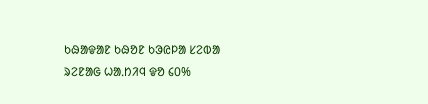ᱠᱷᱟᱫᱟᱱ ᱠᱷᱚᱱ ᱠᱳᱭᱞᱟ ᱥᱮᱵᱟ ᱨᱮᱱᱟᱜ ᱦᱟᱹᱴᱤᱧ ᱫᱚ ᱔᱐%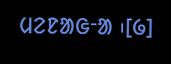ᱢᱮᱱᱟᱜᱼᱟ ᱾[᱙]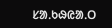ᱥᱟᱹᱠᱷᱭᱟᱹᱛ